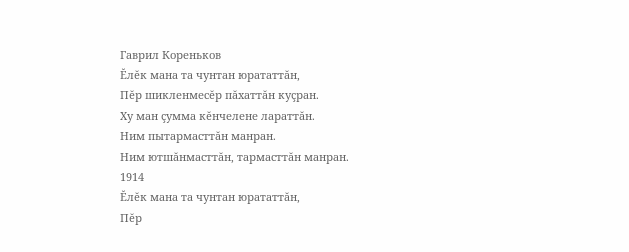Гаврил Кореньков
Ĕлĕк мана та чунтан юрататтăн,
Пĕр шикленмесĕр пăхаттăн куçран.
Ху ман çумма кĕнчелене лараттăн.
Ним пытармасттăн манран.
Ним ютшăнмасттăн, тармасттăн манран.
1914
Ĕлĕк мана та чунтан юрататтăн,
Пĕр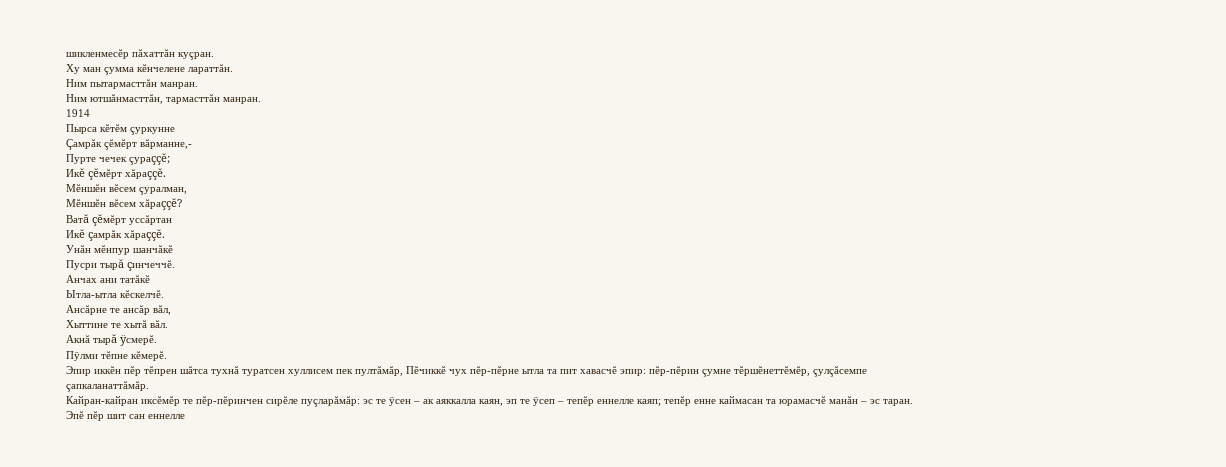шикленмесĕр пăхаттăн куçран.
Ху ман çумма кĕнчелене лараттăн.
Ним пытармасттăн манран.
Ним ютшăнмасттăн, тармасттăн манран.
1914
Пырса кĕтĕм çуркунне
Çамрăк çĕмĕрт вăрманне,-
Пурте чечек çураççĕ;
Икĕ çĕмĕрт хăраççĕ.
Мĕншĕн вĕсем çуралман,
Мĕншĕн вĕсем хăраççĕ?
Ватă çĕмĕрт уссăртан
Икĕ çамрăк хăраççĕ.
Унăн мĕнпур шанчăкĕ
Пусри тырă çинчеччĕ.
Анчах ани татăкĕ
Ытла-ытла кĕскелчĕ.
Ансăрне те ансăр вăл,
Хыттине те хытă вăл.
Акнă тырă ÿсмерĕ.
Пÿлми тĕпне кĕмерĕ.
Эпир иккĕн пĕр тĕпрен шăтса тухнă туратсен хуллисем пек пултăмăр, Пĕчиккĕ чух пĕр-пĕрне ытла та пит хавасчĕ эпир: пĕр-пĕрин çумне тĕршĕнеттĕмĕр, çулçăсемпе çапкаланаттăмăр.
Кайран-кайран иксĕмĕр те пĕр-пĕринчен сирĕле пуçларăмăр: эс те ÿсен – ак аяккалла каян, эп те ÿсеп – тепĕр еннелле каяп; тепĕр енне каймасан та юрамасчĕ манăн – эс таран. Эпĕ пĕр шит сан еннелле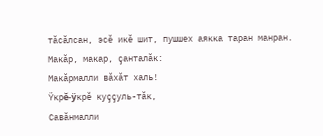тăсăлсан, эсĕ икĕ шит, пушшех аякка таран манран.
Макăр, макар, çанталăк:
Макăрмалли вăхăт халь!
Ÿкрĕ-ÿкрĕ куççуль-тăк,
Савăнмалли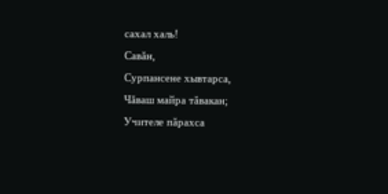сахал халь!
Савăн,
Сурпансене хывтарса,
Чăваш майра тăвакан;
Учителе пăрахса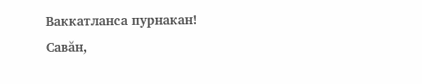Ваккатланса пурнакан!
Савăн,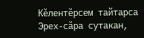Кĕлентĕрсем тайтарса
Эрех-сăра сутакан,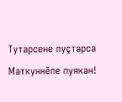Тутарсене пуçтарса
Маткуннĕпе пуякан!